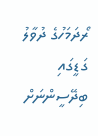ރޯދަމަހުގެ ދުވާލު ގަޑީގައި ބިދޭސީންނަށް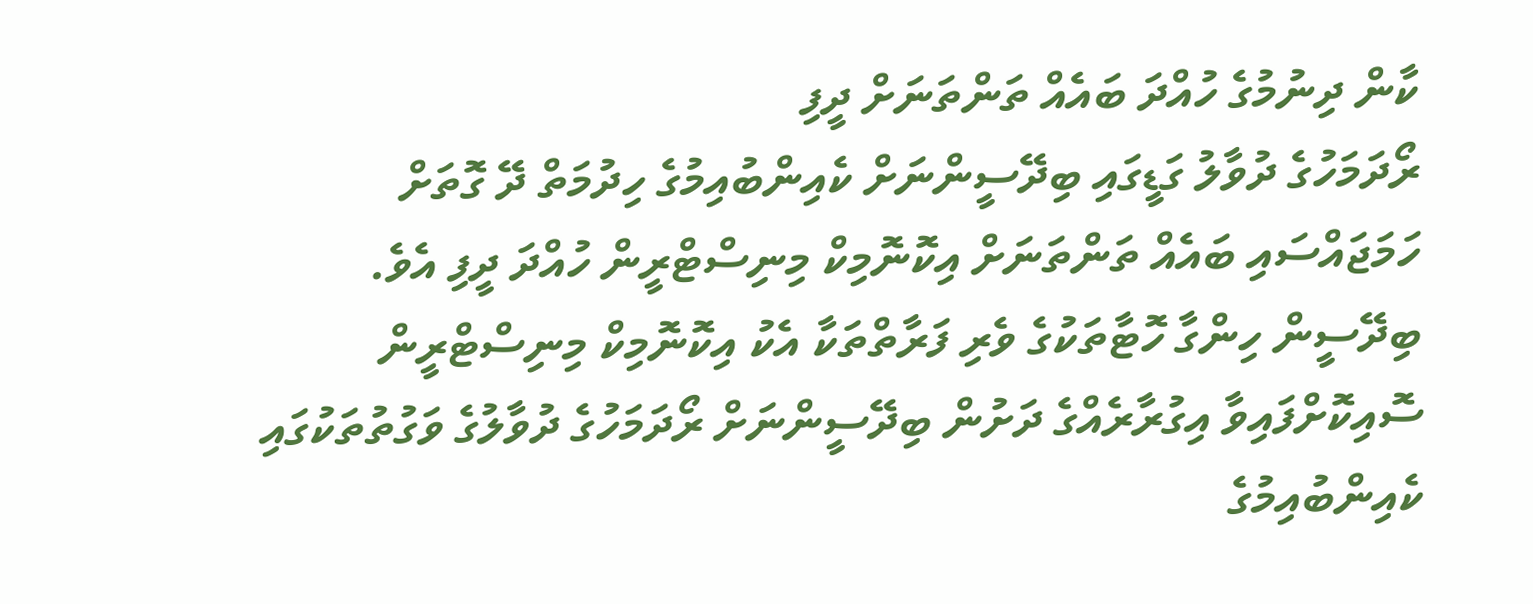ކާން ދިނުމުގެ ހުއްދަ ބައެއް ތަންތަނަށް ދީފި
ރޯދަމަހުގެ ދުވާލު ގަޑީގައި ބިދޭސީންނަށް ކެއިންބުއިމުގެ ހިދުމަތް ދޭ ގޮތަށް ހަމަޖައްސައި ބައެއް ތަންތަނަށް އިކޮނޮމިކް މިނިސްޓްރީން ހުއްދަ ދީފި އެވެ.
ބިދޭސީން ހިންގާ ހޮޓާތަކުގެ ވެރި ފަރާތްތަކާ އެކު އިކޮނޮމިކް މިނިސްޓްރީން ސޮއިކޮށްފައިވާ އިގުރާރެއްގެ ދަށުން ބިދޭސީންނަށް ރޯދަމަހުގެ ދުވާލުގެ ވަގުތުތަކުގައި ކެއިންބުއިމުގެ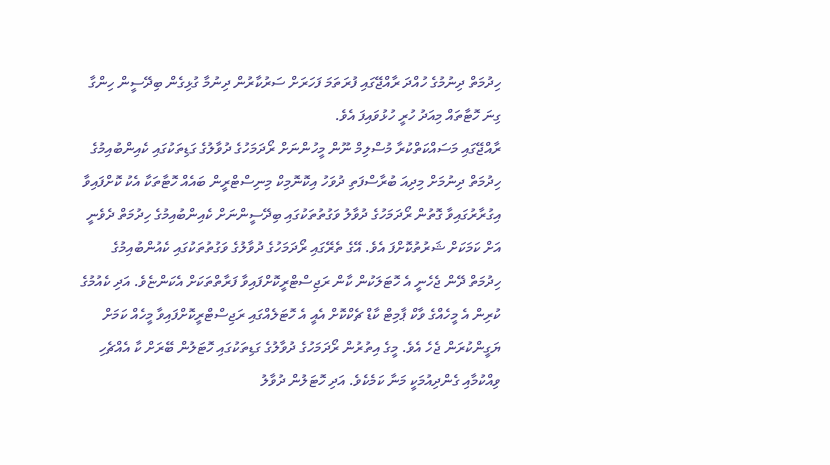ހިދުމަތް ދިނުމުގެ ހުއްދަ ރާއްޖޭގައި ފުރަތަމަ ފަހަރަށް ސަރުކާރުން ދިނުމާ ގުޅިގެން ބިދޭސީން ހިންގާ ގިނަ ހޮޓާތައް މިއަދު ހުރީ ހުޅުވައިފަ އެވެ.
ރާއްޖޭގައި މަސައްކަތްކުރާ މުސްލިމް ނޫން މީހުންނަށް ރޯދަމަހުގެ ދުވާލުގެ ގަޑިތަކުގައި ކެއިންބުއިމުގެ ހިދުމަތް ދިނުމަށް މިދިއަ ބުރާސްފަތި ދުވަހު އިކޮނޮމިކް މިނިސްޓްރީން ބައެއް ހޮޓާތަކާ އެކު ކޮށްފައިވާ އިގުރާރުގައިވާ ގޮތުން ރޯދަމަހުގެ ދުވާލު ވަގުތުތަކުގައި ބިދޭސީންނަށް ކެއިންބުއިމުގެ ހިދުމަތް ދެވެނީ އަށް ކަމަކަށް ޝަރުތުކޮށްފަ އެވެ. އޭގެ ތެރޭގައި ރޯދަމަހުގެ ދުވާލުގެ ވަގުތުތަކުގައި ކެއުންބުއިމުގެ ހިދުމަތް ދޭން ޖެހެނީ އެ ހޮޓަލަކުން ކާން ރަޖިސްޓްރީކޮށްފައިވާ ފަރާތްތަކަށް އެކަންޏެވެ. އަދި ކެއުމުގެ ކުރިން އެ މީހެއްގެ ވާކް ޕާމިޓް ކާޑް ޗެކްކޮށް އެއީ އެ ހޮޓަލެއްގައި ރަޖިސްޓްރީކޮށްފައިވާ މީހެއް ކަމަށް ޔަގީންކުރަން ޖެހެ އެވެ. މީގެ އިތުރުން ރޯދަމަހުގެ ދުވާލުގެ ގަޑިތަކުގައި ހޮޓަލުން ބޭރަށް ކާ އެއްޗެހި ވިއްކުމާއި ގެންދިއުމަކީ މަނާ ކަމެކެވެ. އަދި ހޮޓަލުން ދުވާލު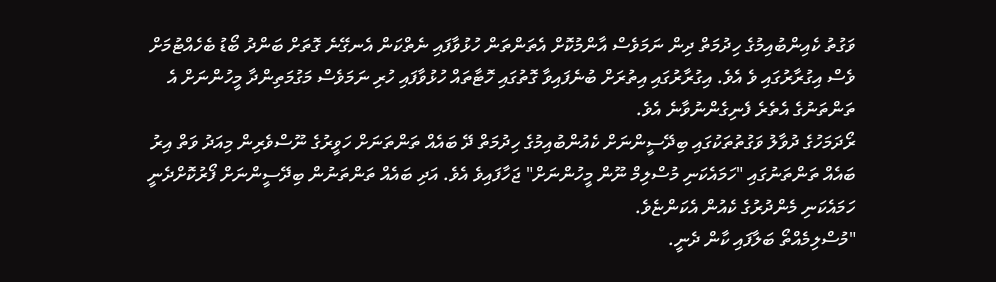ވަގުތު ކެއިންބުއިމުގެ ހިދުމަތް ދިން ނަމަވެސް އާންމުކޮށް އެތަންތަން ހުޅުވާފައި ނެތްކަން އެނގޭނެ ގޮތަށް ބަންދު ބޯޑު ބެހެއްޓުމަށް ވެސް އިގުރާރުގައި ވެ އެވެ. އިގުރާރުގައި އިތުރަށް ބުނެފައިވާ ގޮތުގައި ހޮޓާތައް ހުޅުވާފައި ހުރި ނަމަވެސް މަގުމަތިންދާ މީހުންނަށް އެ ތަންތަނުގެ އެތެރެ ފެނިގެންނުވާނެ އެވެ.
ރޯދަމަހުގެ ދުވާލު ވަގުތުތަކުގައި ބިދޭސީންނަށް ކެއުންބުއިމުގެ ހިދުމަތް ދޭ ބައެއް ތަންތަނަށް ހަވީރުގެ ނޫސްވެރިން މިއަދު ވަތް އިރު ބައެއް ތަންތަނުގައި "ހަމައެކަނި މުސްލިމް ނޫން މީހުންނަށް" ޖަހާފައިވެ އެވެ. އަދި ބައެއް ތަންތަނުން ބިދޭސީންނަށް ފޯރުކޮށްދެނީ ހަމައެކަނި މެންދުރުގެ ކެއުން އެކަންޏެވެ.
"މުސްލިމެއްތޯ ބަލާފައި ކާން ދެނީ.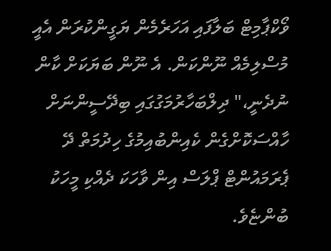ވޯކްޕާމިޓް ބަލާފައި އަހަރެމެން ޔަގީންކުރަން އެއީ މުސްލިމެއް ނޫންކަން. އެ ނޫން ބަޔަކަށް ކާން ނުދެނީ،" ދިލްބަހާރުމަގުގައި ބިދޭސީންނަށް ހާއްސަކޮށްގެން ކެއިންބުއިމުގެ ހިދުމަތް ދޭ ޕެރަމައުންޓް ޕްލަސް އިން ވާހަކަ ދެއްކި މީހަކު ބުންޏެވެ.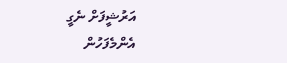އަރުޝީފަށް ނެގީ
އެންމެފަހުން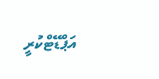އަޕްޑޭޓްކުރީ